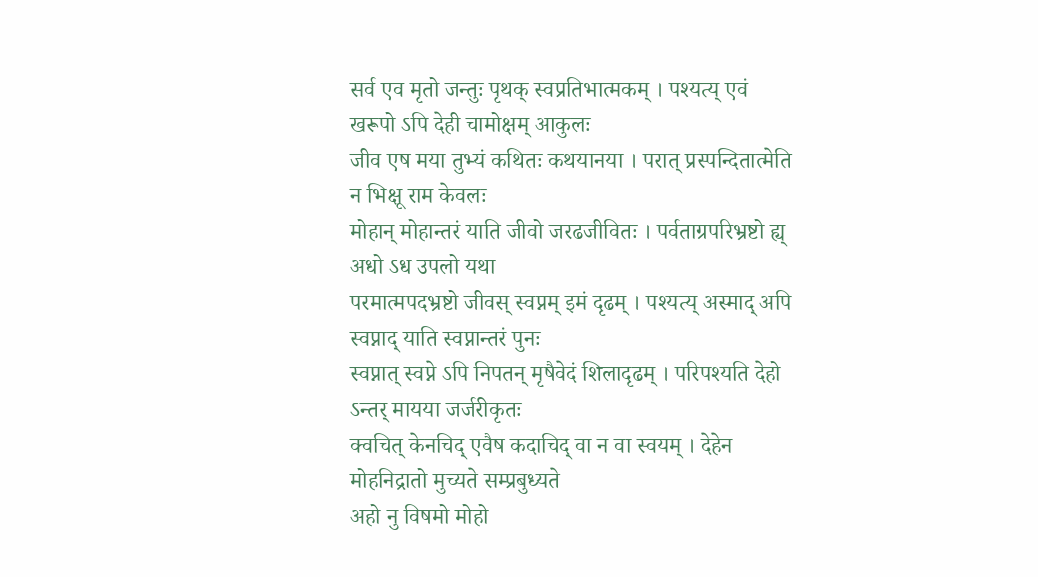सर्व एव मृतो जन्तुः पृथक् स्वप्रतिभात्मकम् । पश्यत्य् एवं खरूपो ऽपि देही चामोक्षम् आकुलः
जीव एष मया तुभ्यं कथितः कथयानया । परात् प्रस्पन्दितात्मेति न भिक्षू राम केवलः
मोहान् मोहान्तरं याति जीवो जरढजीवितः । पर्वताग्रपरिभ्रष्टो ह्य् अधो ऽध उपलो यथा
परमात्मपदभ्रष्टो जीवस् स्वप्नम् इमं दृढम् । पश्यत्य् अस्माद् अपि स्वप्नाद् याति स्वप्नान्तरं पुनः
स्वप्नात् स्वप्ने ऽपि निपतन् मृषैवेदं शिलादृढम् । परिपश्यति देहो ऽन्तर् मायया जर्जरीकृतः
क्वचित् केनचिद् एवैष कदाचिद् वा न वा स्वयम् । देहेन मोहनिद्रातो मुच्यते सम्प्रबुध्यते
अहो नु विषमो मोहो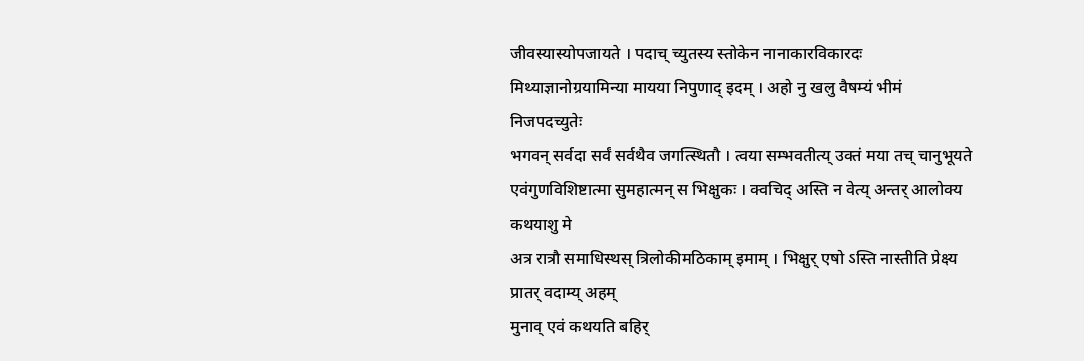जीवस्यास्योपजायते । पदाच् च्युतस्य स्तोकेन नानाकारविकारदः
मिथ्याज्ञानोग्रयामिन्या मायया निपुणाद् इदम् । अहो नु खलु वैषम्यं भीमं निजपदच्युतेः
भगवन् सर्वदा सर्वं सर्वथैव जगत्स्थितौ । त्वया सम्भवतीत्य् उक्तं मया तच् चानुभूयते
एवंगुणविशिष्टात्मा सुमहात्मन् स भिक्षुकः । क्वचिद् अस्ति न वेत्य् अन्तर् आलोक्य कथयाशु मे
अत्र रात्रौ समाधिस्थस् त्रिलोकीमठिकाम् इमाम् । भिक्षुर् एषो ऽस्ति नास्तीति प्रेक्ष्य प्रातर् वदाम्य् अहम्
मुनाव् एवं कथयति बहिर्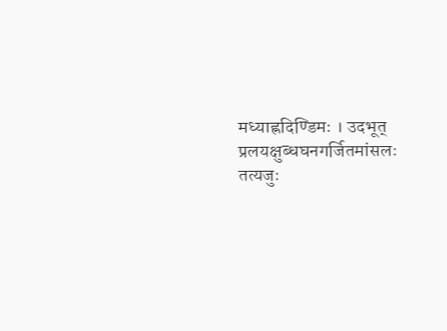मध्याह्नदिण्डिमः । उदभूत् प्रलयक्षुब्धघनगर्जितमांसलः
तत्यजुः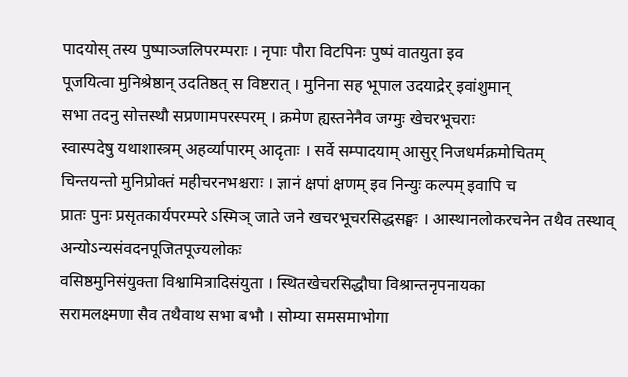पादयोस् तस्य पुष्पाञ्जलिपरम्पराः । नृपाः पौरा विटपिनः पुष्पं वातयुता इव
पूजयित्वा मुनिश्रेष्ठान् उदतिष्ठत् स विष्टरात् । मुनिना सह भूपाल उदयाद्रेर् इवांशुमान्
सभा तदनु सोत्तस्थौ सप्रणामपरस्परम् । क्रमेण ह्यस्तनेनैव जग्मुः खेचरभूचराः
स्वास्पदेषु यथाशास्त्रम् अहर्व्यापारम् आदृताः । सर्वे सम्पादयाम् आसुर् निजधर्मक्रमोचितम्
चिन्तयन्तो मुनिप्रोक्तं महीचरनभश्चराः । ज्ञानं क्षपां क्षणम् इव निन्युः कल्पम् इवापि च
प्रातः पुनः प्रसृतकार्यपरम्परे ऽस्मिञ् जाते जने खचरभूचरसिद्धसङ्घः । आस्थानलोकरचनेन तथैव तस्थाव् अन्योऽन्यसंवदनपूजितपूज्यलोकः
वसिष्ठमुनिसंयुक्ता विश्वामित्रादिसंयुता । स्थितखेचरसिद्धौघा विश्रान्तनृपनायका
सरामलक्ष्मणा सैव तथैवाथ सभा बभौ । सोम्या समसमाभोगा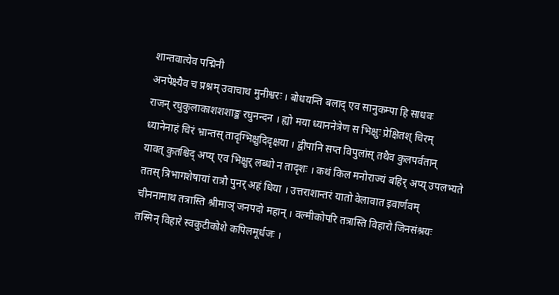शान्तवात्येव पद्मिनी
अनपेक्ष्यैव च प्रश्नम् उवाचाथ मुनीश्वरः । बोधयन्ति बलाद् एव सानुकम्पा हि साधवः
राजन् रघुकुलाकाशशशाङ्क रघुनन्दन । ह्यो मया ध्याननेत्रेण स भिक्षुः प्रेक्षितश् चिरम्
ध्यानेनाहं चिरं भ्रान्तस् तादृग्भिक्षुदिदृक्षया । द्वीपानि सप्त विपुलांस् तथैव कुलपर्वतान्
यावत् कुतश्चिद् अप्य् एव भिक्षुर् लब्धो न तादृशः । कथं किल मनोराज्यं बहिर् अप्य् उपलभ्यते
ततस् त्रिभागशेषायां रात्रौ पुनर् अहं धिया । उत्तराशान्तरं यातो वेलावात इवार्णवम्
चीननामाथ तत्रास्ति श्रीमाञ् जनपदो महान् । वल्मीकोपरि तत्रास्ति विहारो जिनसंश्रयः
तस्मिन् विहारे स्वकुटीकोशे कपिलमूर्धजः ।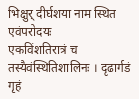भिक्षुर् दीर्घशया नाम स्थित एवंपरोदयः
एकविंशतिरात्रं च तस्यैवंस्थितिशालिनः । दृढार्गडं गृहं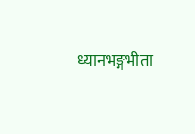ध्यानभङ्गभीता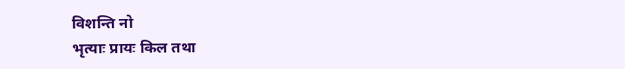विशन्ति नो
भृत्याः प्रायः किल तथा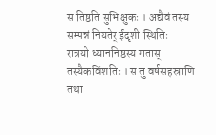स तिष्ठति सुभिक्षुकः । अद्यैवं तस्य सम्पन्नं नियतेर् ईदृशी स्थितिः
रात्रयो ध्याननिष्ठस्य गतास् तस्यैकविंशतिः । स तु वर्षसहस्राणि तथा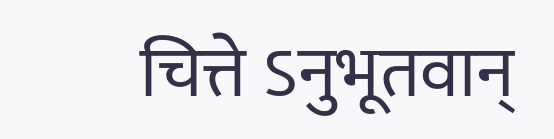चित्ते ऽनुभूतवान्